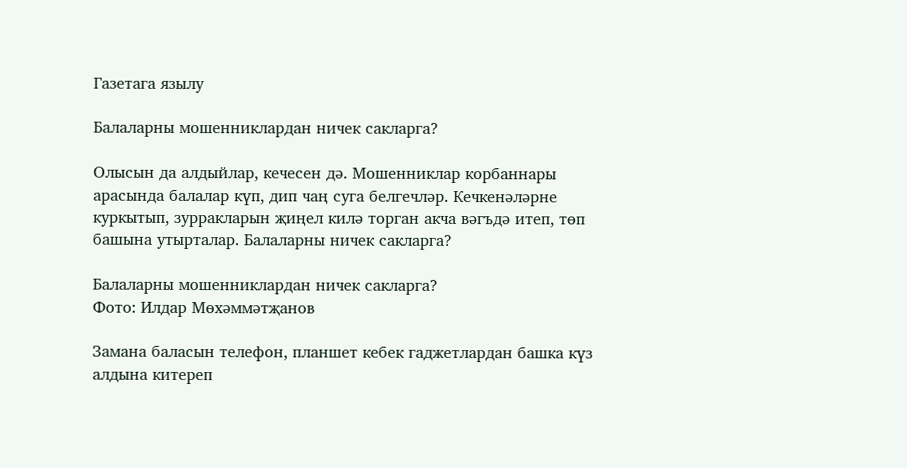Газетага язылу

Балаларны мошенниклардан ничек сакларга?

Олысын да алдыйлар, кечесен дә. Мошенниклар корбаннары арасында балалар күп, дип чаң суга белгечләр. Кечкенәләрне куркытып, зурракларын җиңел килә торган акча вәгъдә итеп, төп башына утырталар. Балаларны ничек сакларга?

Балаларны мошенниклардан ничек сакларга?
Фото: Илдар Мөхәммәтҗанов

Замана баласын телефон, планшет кебек гаджетлардан башка күз алдына китереп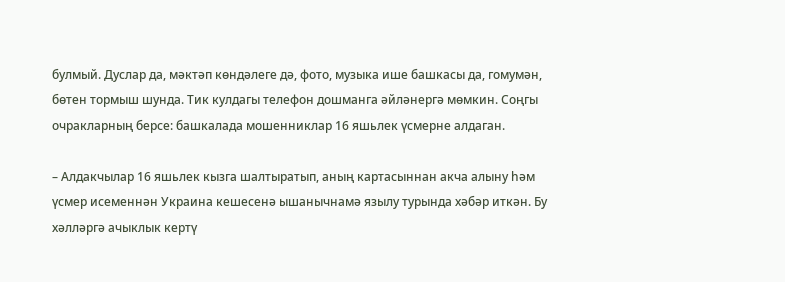булмый. Дуслар да, мәктәп көндәлеге дә, фото, музыка ише башкасы да, гомумән, бөтен тормыш шунда. Тик кулдагы телефон дошманга әйләнергә мөмкин. Соңгы очракларның берсе: башкалада мошенниклар 16 яшьлек үсмерне алдаган.

– Алдакчылар 16 яшьлек кызга шалтыратып, аның картасыннан акча алыну һәм үсмер исеменнән Украина кешесенә ышанычнамә язылу турында хәбәр иткән. Бу хәлләргә ачыклык кертү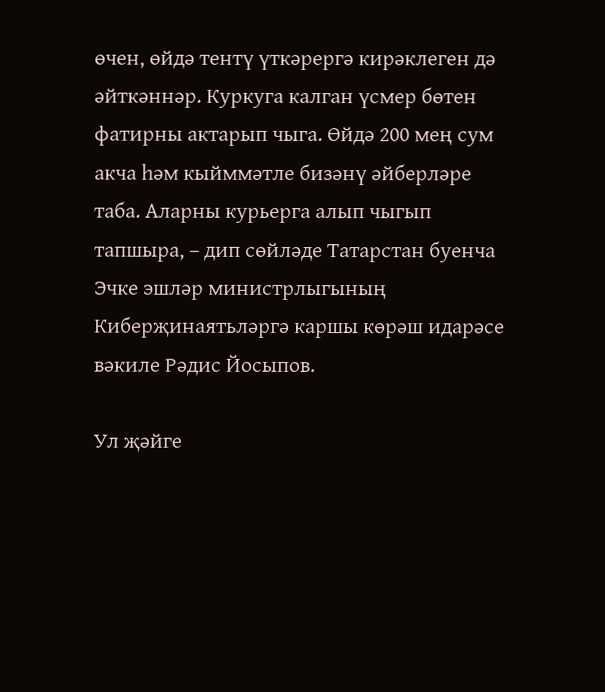өчен, өйдә тентү үткәрергә кирәклеген дә әйткәннәр. Куркуга калган үсмер бөтен фатирны актарып чыга. Өйдә 200 мең сум акча һәм кыйммәтле бизәнү әйберләре таба. Аларны курьерга алып чыгып тапшыра, – дип сөйләде Татарстан буенча Эчке эшләр министрлыгының Киберҗинаятьләргә каршы көрәш идарәсе вәкиле Рәдис Йосыпов.

Ул җәйге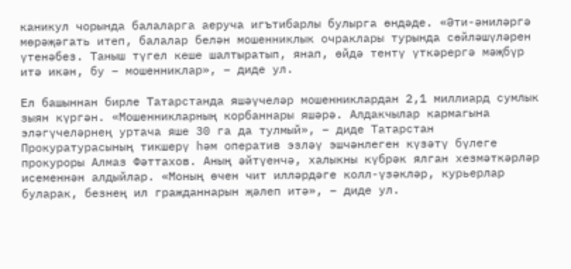каникул чорында балаларга аеруча игътибарлы булырга өндәде. «Әти-әниләргә мөрәҗәгать итеп, балалар белән мошенниклык очраклары турында сөйләшүләрен үтенәбез. Таныш түгел кеше шалтыратып, янап, өйдә тентү үткәрергә мәҗбүр итә икән, бу – мошенниклар», – диде ул.

Ел башыннан бирле Татарстанда яшәүчеләр мошенниклардан 2,1 миллиард сумлык зыян күргән. «Мошенникларның корбаннары яшәрә. Алдакчылар кармагына эләгүчеләрнең уртача яше 30 га да тулмый», – диде Татарстан Прокуратурасының тикшерү һәм оператив эзләү эшчәнлеген күзәтү бүлеге прокуроры Алмаз Фәттахов. Аның әйтүенчә, халыкны күбрәк ялган хезмәткәрләр исеменнән алдыйлар. «Моның өчен чит илләрдәге колл-үзәкләр, курьерлар буларак, безнең ил гражданнарын җәлеп итә», – диде ул.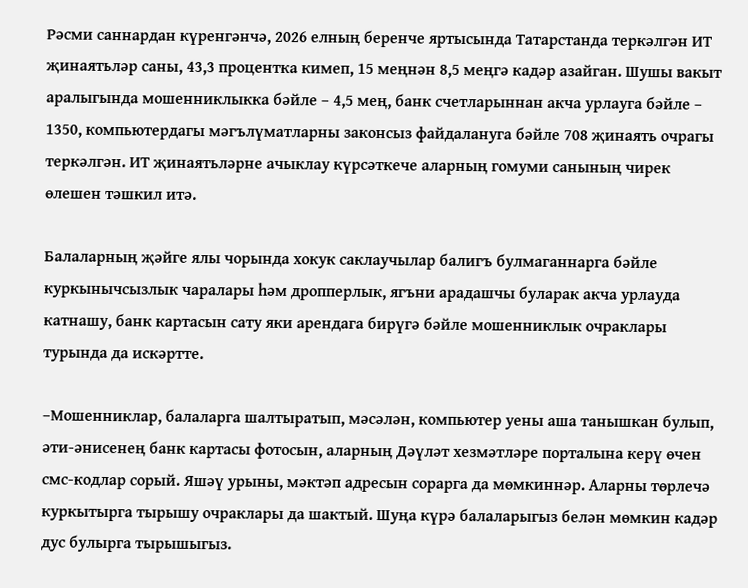Рәсми саннардан күренгәнчә, 2026 елның беренче яртысында Татарстанда теркәлгән ИТ җинаятьләр саны, 43,3 процентка кимеп, 15 меңнән 8,5 меңгә кадәр азайган. Шушы вакыт аралыгында мошенниклыкка бәйле – 4,5 мең, банк счетларыннан акча урлауга бәйле – 1350, компьютердагы мәгълүматларны законсыз файдалануга бәйле 708 җинаять очрагы теркәлгән. ИТ җинаятьләрне ачыклау күрсәткече аларның гомуми санының чирек өлешен тәшкил итә.

Балаларның җәйге ялы чорында хокук саклаучылар балигъ булмаганнарга бәйле куркынычсызлык чаралары һәм дропперлык, ягъни арадашчы буларак акча урлауда катнашу, банк картасын сату яки арендага бирүгә бәйле мошенниклык очраклары турында да искәртте.

–Мошенниклар, балаларга шалтыратып, мәсәлән, компьютер уены аша танышкан булып, әти-әнисенең банк картасы фотосын, аларның Дәүләт хезмәтләре порталына керү өчен смс-кодлар сорый. Яшәү урыны, мәктәп адресын сорарга да мөмкиннәр. Аларны төрлечә куркытырга тырышу очраклары да шактый. Шуңа күрә балаларыгыз белән мөмкин кадәр дус булырга тырышыгыз.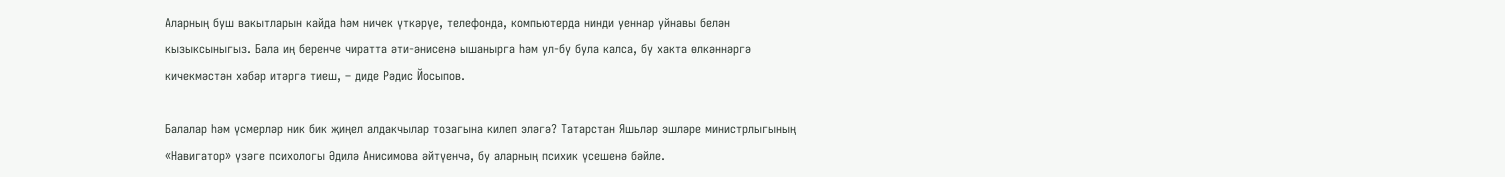Аларның буш вакытларын кайда һәм ничек үткәрүе, телефонда, компьютерда нинди уеннар уйнавы белән кызыксыныгыз. Бала иң беренче чиратта әти-әнисенә ышанырга һәм ул-бу була калса, бу хакта өлкәннәргә кичекмәстән хәбәр итәргә тиеш, – диде Рәдис Йосыпов.

Балалар һәм үсмерләр ник бик җиңел алдакчылар тозагына килеп эләгә? Татарстан Яшьләр эшләре министрлыгының «Навигатор» үзәге психологы Әдилә Анисимова әйтүенчә, бу аларның психик үсешенә бәйле.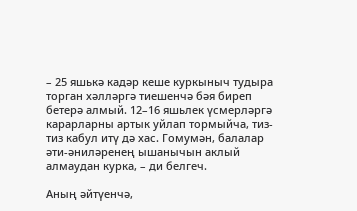– 25 яшькә кадәр кеше куркыныч тудыра торган хәлләргә тиешенчә бәя биреп бетерә алмый. 12–16 яшьлек үсмерләргә карарларны артык уйлап тормыйча, тиз-тиз кабул итү дә хас. Гомумән, балалар әти-әниләренең ышанычын аклый алмаудан курка, – ди белгеч.

Аның әйтүенчә,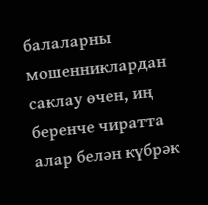балаларны мошенниклардан саклау өчен, иң беренче чиратта алар белән күбрәк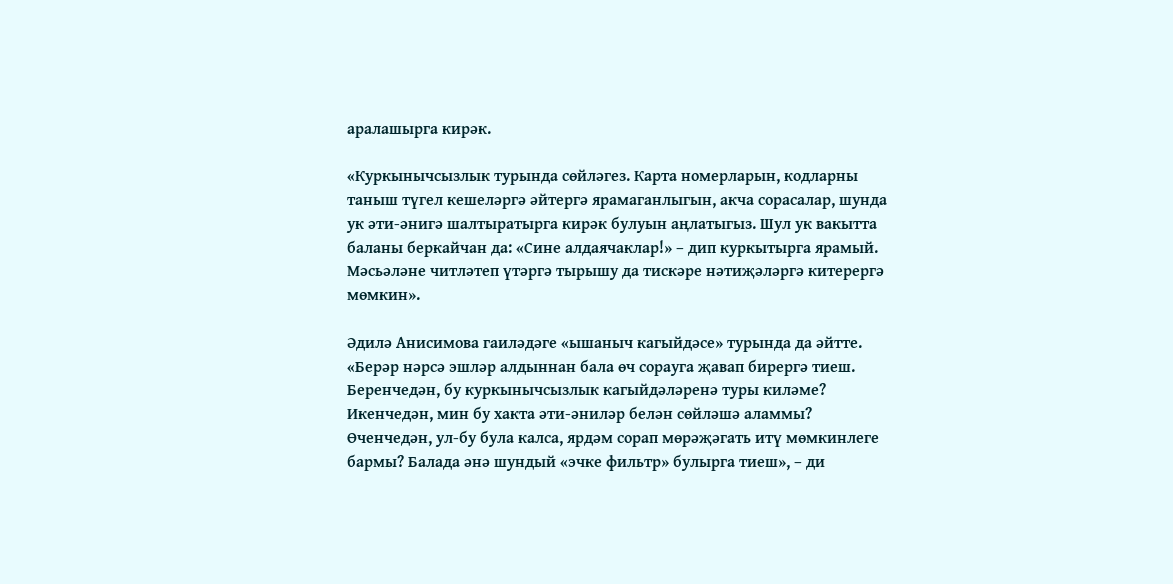аралашырга кирәк.

«Куркынычсызлык турында сөйләгез. Карта номерларын, кодларны таныш түгел кешеләргә әйтергә ярамаганлыгын, акча сорасалар, шунда ук әти-әнигә шалтыратырга кирәк булуын аңлатыгыз. Шул ук вакытта баланы беркайчан да: «Сине алдаячаклар!» – дип куркытырга ярамый. Мәсьәләне читләтеп үтәргә тырышу да тискәре нәтиҗәләргә китерергә мөмкин».

Әдилә Анисимова гаиләдәге «ышаныч кагыйдәсе» турында да әйтте. «Берәр нәрсә эшләр алдыннан бала өч сорауга җавап бирергә тиеш. Беренчедән, бу куркынычсызлык кагыйдәләренә туры киләме? Икенчедән, мин бу хакта әти-әниләр белән сөйләшә аламмы? Өченчедән, ул-бу була калса, ярдәм сорап мөрәҗәгать итү мөмкинлеге бармы? Балада әнә шундый «эчке фильтр» булырга тиеш», – ди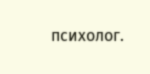психолог.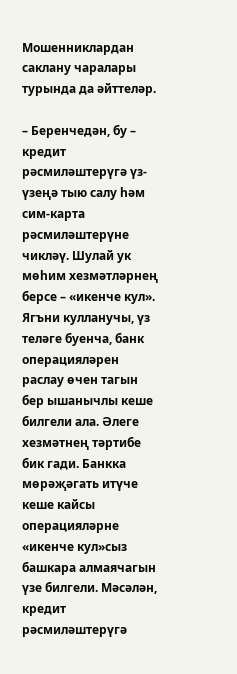Мошенниклардан саклану чаралары турында да әйттеләр.

– Беренчедән, бу – кредит рәсмиләштерүгә үз-үзеңә тыю салу һәм сим-карта рәсмиләштерүне чикләү. Шулай ук мөһим хезмәтләрнең берсе – «икенче кул». Ягъни кулланучы, үз теләге буенча, банк операцияләрен раслау өчен тагын бер ышанычлы кеше билгели ала. Әлеге хезмәтнең тәртибе бик гади. Банкка мөрәҗәгать итүче кеше кайсы операцияләрне «икенче кул»сыз башкара алмаячагын үзе билгели. Мәсәлән, кредит рәсмиләштерүгә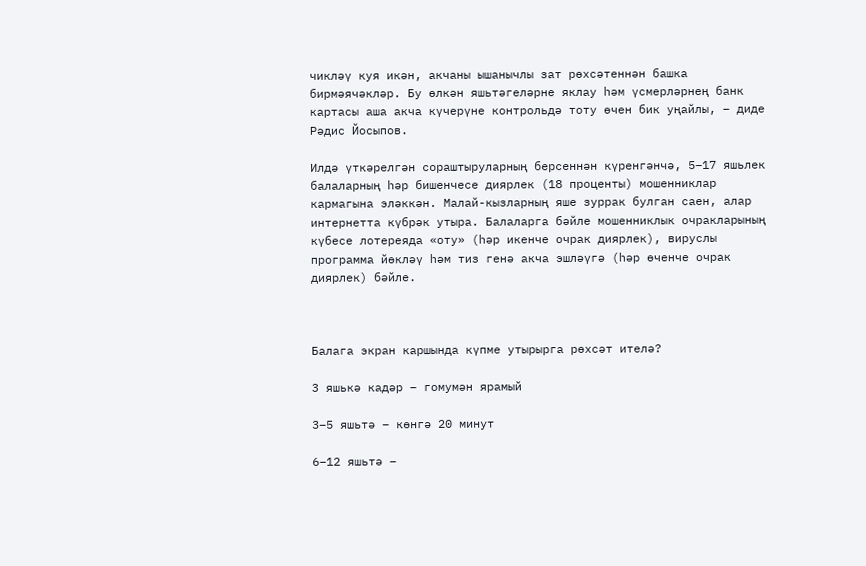чикләү куя икән, акчаны ышанычлы зат рөхсәтеннән башка бирмәячәкләр. Бу өлкән яшьтәгеләрне яклау һәм үсмерләрнең банк картасы аша акча күчерүне контрольдә тоту өчен бик уңайлы, – диде Рәдис Йосыпов.

Илдә үткәрелгән сораштыруларның берсеннән күренгәнчә, 5–17 яшьлек балаларның һәр бишенчесе диярлек (18 проценты) мошенниклар кармагына эләккән. Малай-кызларның яше зуррак булган саен, алар интернетта күбрәк утыра. Балаларга бәйле мошенниклык очракларының күбесе лотереяда «оту» (һәр икенче очрак диярлек), вируслы программа йөкләү һәм тиз генә акча эшләүгә (һәр өченче очрак диярлек) бәйле.



Балага экран каршында күпме утырырга рөхсәт ителә?

3 яшькә кадәр – гомумән ярамый

3–5 яшьтә – көнгә 20 минут

6–12 яшьтә –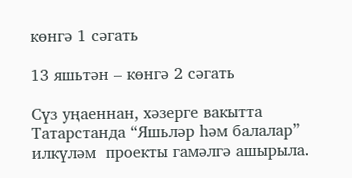көнгә 1 сәгать

13 яшьтән – көнгә 2 сәгать

Сүз уңаеннан, хәзерге вакытта Татарстанда “Яшьләр һәм балалар” илкүләм  проекты гамәлгә ашырыла.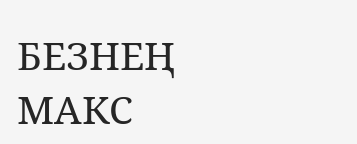БЕЗНЕҢ МАКС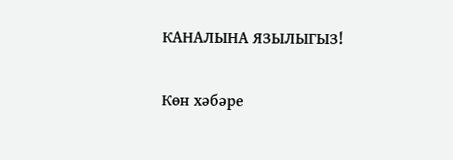КАНАЛЫНА ЯЗЫЛЫГЫЗ!

Көн хәбәре